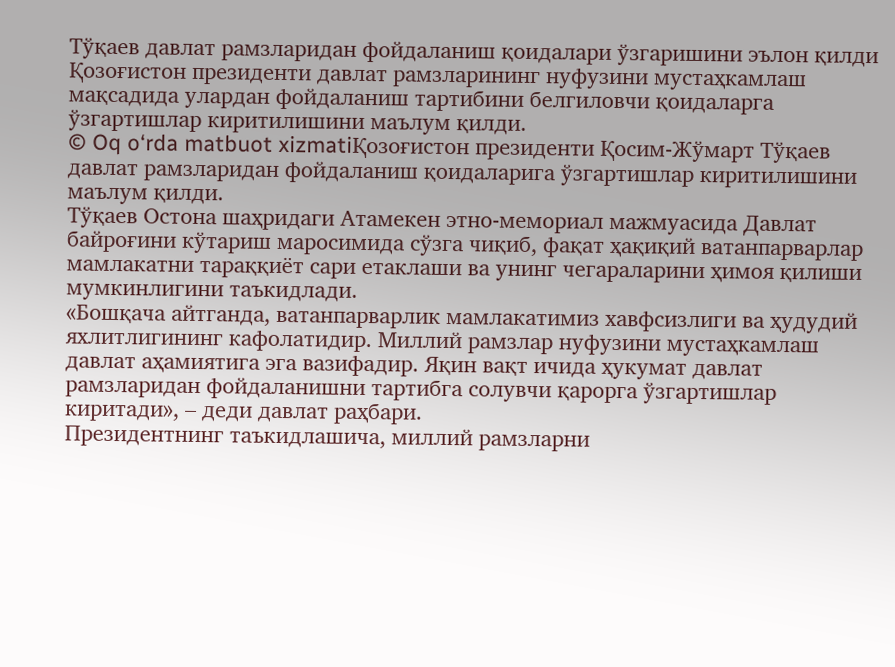Тўқаев давлат рамзларидан фойдаланиш қоидалари ўзгаришини эълон қилди
Қозоғистон президенти давлат рамзларининг нуфузини мустаҳкамлаш мақсадида улардан фойдаланиш тартибини белгиловчи қоидаларга ўзгартишлар киритилишини маълум қилди.
© Oq o‘rda matbuot xizmatiҚозоғистон президенти Қосим-Жўмарт Тўқаев давлат рамзларидан фойдаланиш қоидаларига ўзгартишлар киритилишини маълум қилди.
Тўқаев Остона шаҳридаги Атамекен этно-мемориал мажмуасида Давлат байроғини кўтариш маросимида сўзга чиқиб, фақат ҳақиқий ватанпарварлар мамлакатни тараққиёт сари етаклаши ва унинг чегараларини ҳимоя қилиши мумкинлигини таъкидлади.
«Бошқача айтганда, ватанпарварлик мамлакатимиз хавфсизлиги ва ҳудудий яхлитлигининг кафолатидир. Миллий рамзлар нуфузини мустаҳкамлаш давлат аҳамиятига эга вазифадир. Яқин вақт ичида ҳукумат давлат рамзларидан фойдаланишни тартибга солувчи қарорга ўзгартишлар киритади», – деди давлат раҳбари.
Президентнинг таъкидлашича, миллий рамзларни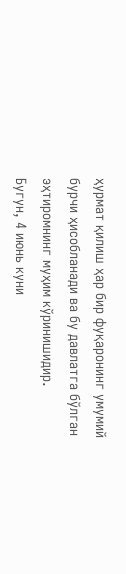ҳурмат қилиш ҳар бир фуқаронинг умумий бурчи ҳисобланади ва бу давлатга бўлган эҳтиромнинг муҳим кўринишидир.
Бугун, 4 июнь куни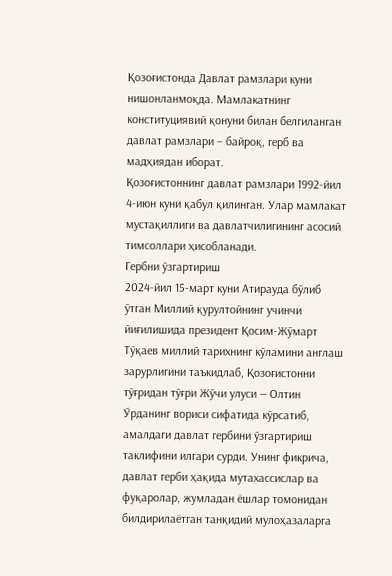Қозоғистонда Давлат рамзлари куни нишонланмоқда. Мамлакатнинг конституциявий қонуни билан белгиланган давлат рамзлари – байроқ, герб ва мадҳиядан иборат.
Қозоғистоннинг давлат рамзлари 1992-йил 4-июн куни қабул қилинган. Улар мамлакат мустақиллиги ва давлатчилигининг асосий тимсоллари ҳисобланади.
Гербни ўзгартириш
2024-йил 15-март куни Атирауда бўлиб ўтган Миллий қурултойнинг учинчи йиғилишида президент Қосим-Жўмарт Тўқаев миллий тарихнинг кўламини англаш зарурлигини таъкидлаб, Қозоғистонни тўғридан тўғри Жўчи улуси — Олтин Ўрданинг вориси сифатида кўрсатиб, амалдаги давлат гербини ўзгартириш таклифини илгари сурди. Унинг фикрича, давлат герби ҳақида мутахассислар ва фуқаролар, жумладан ёшлар томонидан билдирилаётган танқидий мулоҳазаларга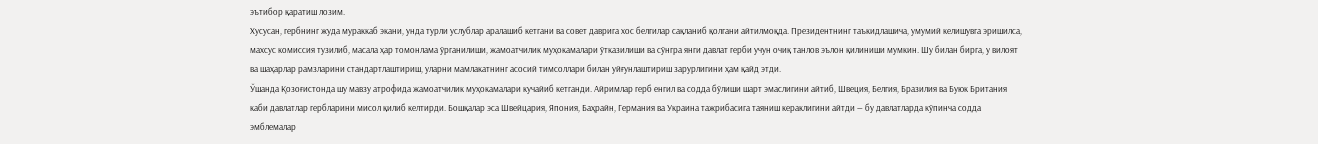эътибор қаратиш лозим.
Хусусан, гербнинг жуда мураккаб экани, унда турли услублар аралашиб кетгани ва совет даврига хос белгилар сақланиб қолгани айтилмоқда. Президентнинг таъкидлашича, умумий келишувга эришилса, махсус комиссия тузилиб, масала ҳар томонлама ўрганилиши, жамоатчилик муҳокамалари ўтказилиши ва сўнгра янги давлат герби учун очиқ танлов эълон қилиниши мумкин. Шу билан бирга, у вилоят ва шаҳарлар рамзларини стандартлаштириш, уларни мамлакатнинг асосий тимсоллари билан уйғунлаштириш зарурлигини ҳам қайд этди.
Ўшанда Қозоғистонда шу мавзу атрофида жамоатчилик муҳокамалари кучайиб кетганди. Айримлар герб енгил ва содда бўлиши шарт эмаслигини айтиб, Швеция, Белгия, Бразилия ва Буюк Британия каби давлатлар гербларини мисол қилиб келтирди. Бошқалар эса Швейцария, Япония, Баҳрайн, Германия ва Украина тажрибасига таяниш кераклигини айтди — бу давлатларда кўпинча содда эмблемалар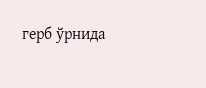герб ўрнида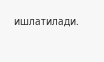ишлатилади.